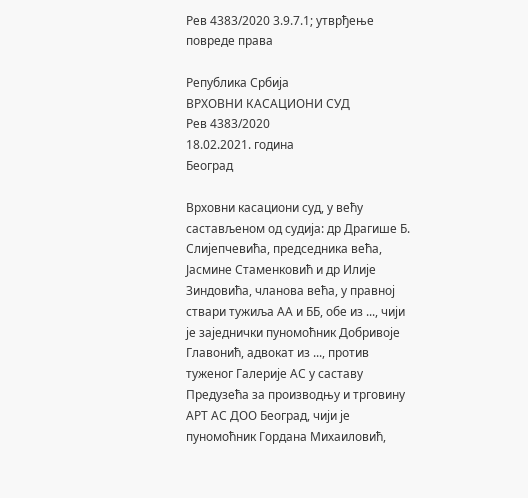Рев 4383/2020 3.9.7.1; утврђење повреде права

Република Србија
ВРХОВНИ КАСАЦИОНИ СУД
Рев 4383/2020
18.02.2021. година
Београд

Врховни касациони суд, у већу састављеном од судија: др Драгише Б. Слијепчевића, председника већа, Јасмине Стаменковић и др Илије Зиндовића, чланова већа, у правној ствари тужиља АА и ББ, обе из ..., чији је заједнички пуномоћник Добривоје Главонић, адвокат из ..., против туженог Галерије АС у саставу Предузећа за производњу и трговину АРТ АС ДОО Београд, чији је пуномоћник Гордана Михаиловић,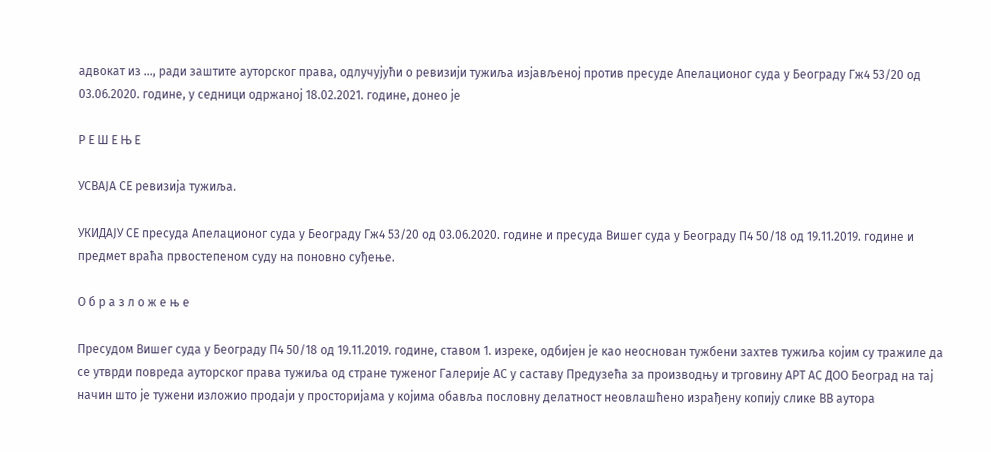адвокат из ..., ради заштите ауторског права, одлучујући о ревизији тужиља изјављеној против пресуде Апелационог суда у Београду Гж4 53/20 од 03.06.2020. године, у седници одржаној 18.02.2021. године, донео је

Р Е Ш Е Њ Е

УСВАЈА СЕ ревизија тужиља.

УКИДАЈУ СЕ пресуда Апелационог суда у Београду Гж4 53/20 од 03.06.2020. године и пресуда Вишег суда у Београду П4 50/18 од 19.11.2019. године и предмет враћа првостепеном суду на поновно суђење.

О б р а з л о ж е њ е

Пресудом Вишег суда у Београду П4 50/18 од 19.11.2019. године, ставом 1. изреке, одбијен је као неоснован тужбени захтев тужиља којим су тражиле да се утврди повреда ауторског права тужиља од стране туженог Галерије АС у саставу Предузећа за производњу и трговину АРТ АС ДОО Београд на тај начин што је тужени изложио продаји у просторијама у којима обавља пословну делатност неовлашћено израђену копију слике ВВ аутора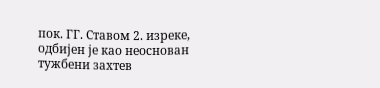пок. ГГ. Ставом 2. изреке, одбијен је као неоснован тужбени захтев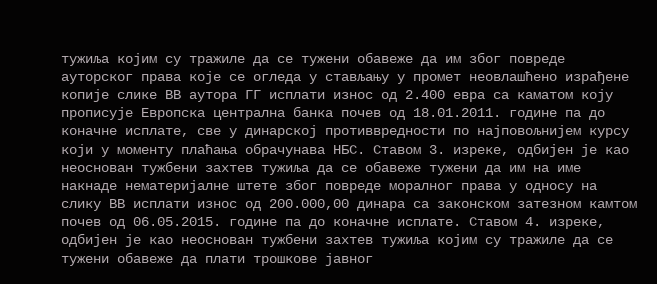тужиља којим су тражиле да се тужени обавеже да им због повреде ауторског права које се огледа у стављању у промет неовлашћено израђене копије слике ВВ аутора ГГ исплати износ од 2.400 евра са каматом коју прописује Европска централна банка почев од 18.01.2011. године па до коначне исплате, све у динарској противвредности по најповољнијем курсу који у моменту плаћања обрачунава НБС. Ставом 3. изреке, одбијен је као неоснован тужбени захтев тужиља да се обавеже тужени да им на име накнаде нематеријалне штете због повреде моралног права у односу на слику ВВ исплати износ од 200.000,00 динара са законском затезном камтом почев од 06.05.2015. године па до коначне исплате. Ставом 4. изреке, одбијен је као неоснован тужбени захтев тужиља којим су тражиле да се тужени обавеже да плати трошкове јавног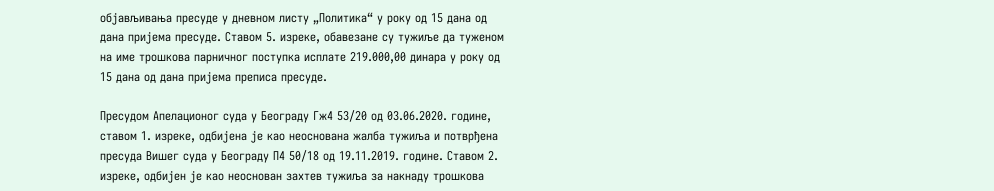објављивања пресуде у дневном листу „Политика“ у року од 15 дана од дана пријема пресуде. Ставом 5. изреке, обавезане су тужиље да туженом на име трошкова парничног поступка исплате 219.000,00 динара у року од 15 дана од дана пријема преписа пресуде.

Пресудом Апелационог суда у Београду Гж4 53/20 од 03.06.2020. године, ставом 1. изреке, одбијена је као неоснована жалба тужиља и потврђена пресуда Вишег суда у Београду П4 50/18 од 19.11.2019. године. Ставом 2. изреке, одбијен је као неоснован захтев тужиља за накнаду трошкова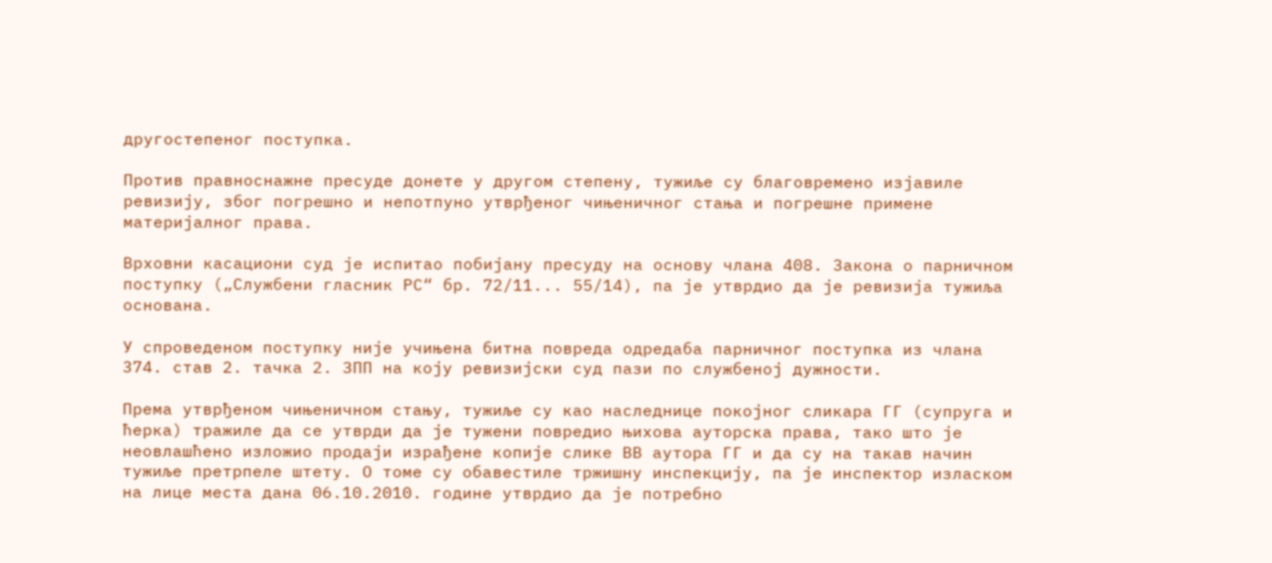другостепеног поступка.

Против правноснажне пресуде донете у другом степену, тужиље су благовремено изјавиле ревизију, због погрешно и непотпуно утврђеног чињеничног стања и погрешне примене материјалног права.

Врховни касациони суд је испитао побијану пресуду на основу члана 408. Закона о парничном поступку („Службени гласник РС“ бр. 72/11... 55/14), па је утврдио да је ревизија тужиља основана.

У спроведеном поступку није учињена битна повреда одредаба парничног поступка из члана 374. став 2. тачка 2. ЗПП на коју ревизијски суд пази по службеној дужности.

Према утврђеном чињеничном стању, тужиље су као наследнице покојног сликара ГГ (супруга и ћерка) тражиле да се утврди да је тужени повредио њихова ауторска права, тако што је неовлашћено изложио продаји израђене копије слике ВВ аутора ГГ и да су на такав начин тужиље претрпеле штету. О томе су обавестиле тржишну инспекцију, па је инспектор изласком на лице места дана 06.10.2010. године утврдио да је потребно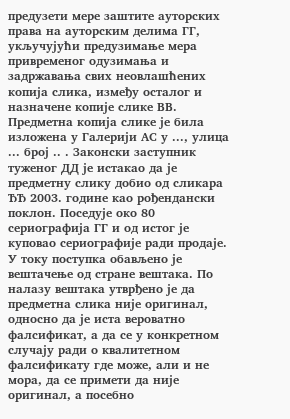предузети мере заштите ауторских права на ауторским делима ГГ, укључујући предузимање мера привременог одузимања и задржавања свих неовлашћених копија слика, између осталог и назначене копије слике ВВ. Предметна копија слике је била изложена у Галерији АС у ..., улица ... број .. . Законски заступник туженог ДД је истакао да је предметну слику добио од сликара ЂЂ 2003. године као рођендански поклон. Поседује око 80 сериографија ГГ и од истог је куповао сериографије ради продаје. У току поступка обављено је вештачење од стране вештака. По налазу вештака утврђено је да предметна слика није оригинал, односно да је иста вероватно фалсификат, а да се у конкретном случају ради о квалитетном фалсификату где може, али и не мора, да се примети да није оригинал, а посебно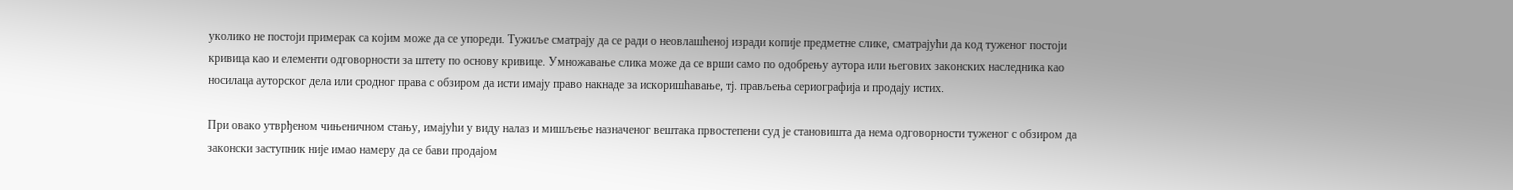уколико не постоји примерак са којим може да се упореди. Тужиље сматрају да се ради о неовлашћеној изради копије предметне слике, сматрајући да код туженог постоји кривица као и елементи одговорности за штету по основу кривице. Умножавање слика може да се врши само по одобрењу аутора или његових законских наследника као носилаца ауторског дела или сродног права с обзиром да исти имају право накнаде за искоришћавање, тј. прављења сериографија и продају истих.

При овако утврђеном чињеничном стању, имајући у виду налаз и мишљење назначеног вештака првостепени суд је становишта да нема одговорности туженог с обзиром да законски заступник није имао намеру да се бави продајом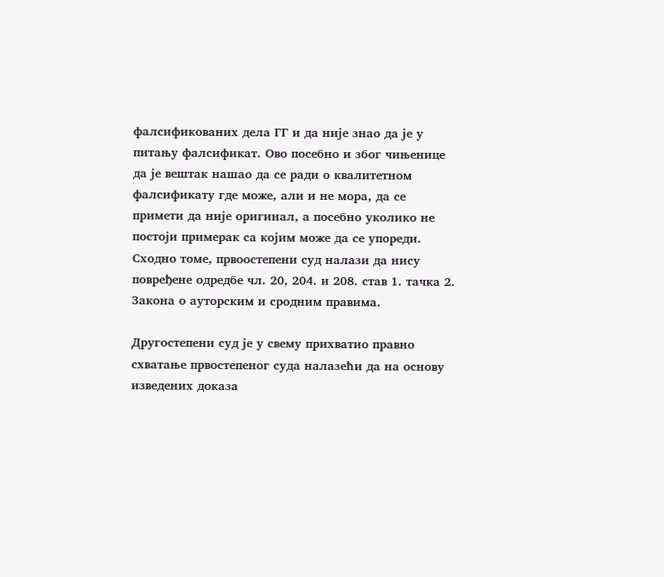фалсификованих дела ГГ и да није знао да је у питању фалсификат. Ово посебно и због чињенице да је вештак нашао да се ради о квалитетном фалсификату где може, али и не мора, да се примети да није оригинал, а посебно уколико не постоји примерак са којим може да се упореди. Сходно томе, првоостепени суд налази да нису повређене одредбе чл. 20, 204. и 208. став 1. тачка 2. Закона о ауторским и сродним правима.

Другостепени суд је у свему прихватио правно схватање првостепеног суда налазећи да на основу изведених доказа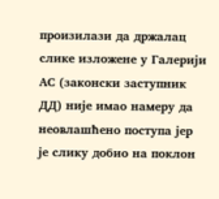произилази да држалац слике изложене у Галерији АС (законски заступник ДД) није имао намеру да неовлашћено поступа јер је слику добио на поклон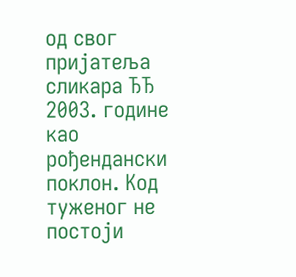од свог пријатеља сликара ЂЂ 2003. године као рођендански поклон. Код туженог не постоји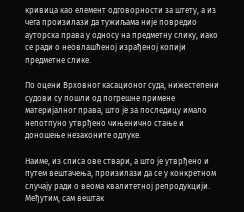кривица као елемент одговорности за штету, а из чега произилази да тужиљама није повредио ауторска права у односу на предметну слику, иако се ради о неовлашћеној израђеној копији предметне слике.

По оцени Врховног касационог суда, нижестепени судови су пошли од погрешне примене материјалног права, што је за последицу имало непотпуно утврђено чињенично стање и доношење незаконите одлуке.

Наиме, из списа ове ствари, а што је утврђено и путем вештачења, произилази да се у конкретном случају ради о веома квалитетној репродукцији. Међутим, сам вештак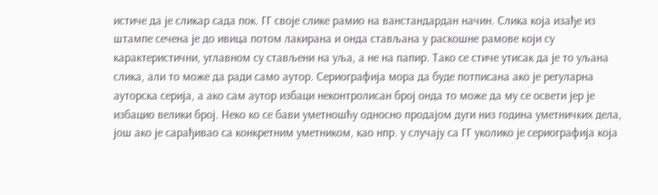истиче да је сликар сада пок. ГГ своје слике рамио на ванстандардан начин. Слика која изађе из штампе сечена је до ивица потом лакирана и онда стављана у раскошне рамове који су карактеристични, углавном су стављени на уља, а не на папир. Тако се стиче утисак да је то уљана слика, али то може да ради само аутор. Сериографија мора да буде потписана ако је регуларна ауторска серија, а ако сам аутор избаци неконтролисан број онда то може да му се освети јер је избацио велики број. Неко ко се бави уметношћу односно продајом дуги низ година уметничких дела, још ако је сарађивао са конкретним уметником, као нпр. у случају са ГГ уколико је сериографија која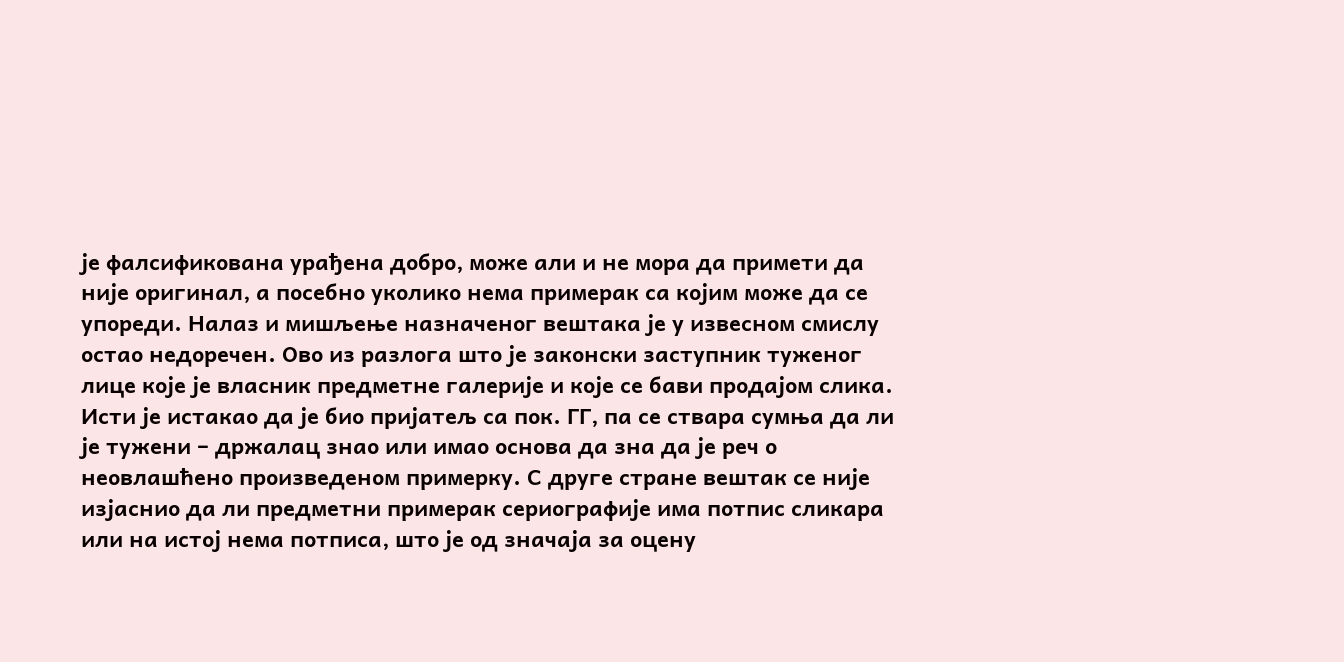је фалсификована урађена добро, може али и не мора да примети да није оригинал, а посебно уколико нема примерак са којим може да се упореди. Налаз и мишљење назначеног вештака је у извесном смислу остао недоречен. Ово из разлога што је законски заступник туженог лице које је власник предметне галерије и које се бави продајом слика. Исти је истакао да је био пријатељ са пок. ГГ, па се ствара сумња да ли је тужени – држалац знао или имао основа да зна да је реч о неовлашћено произведеном примерку. С друге стране вештак се није изјаснио да ли предметни примерак сериографије има потпис сликара или на истој нема потписа, што је од значаја за оцену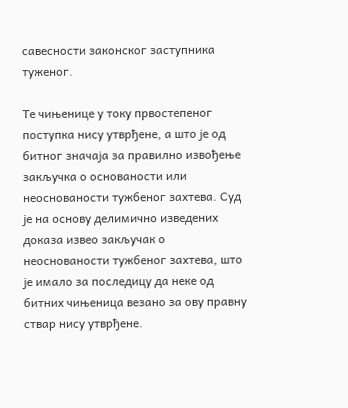савесности законског заступника туженог.

Те чињенице у току првостепеног поступка нису утврђене, а што је од битног значаја за правилно извођење закључка о основаности или неоснованости тужбеног захтева. Суд је на основу делимично изведених доказа извео закључак о неоснованости тужбеног захтева, што је имало за последицу да неке од битних чињеница везано за ову правну ствар нису утврђене.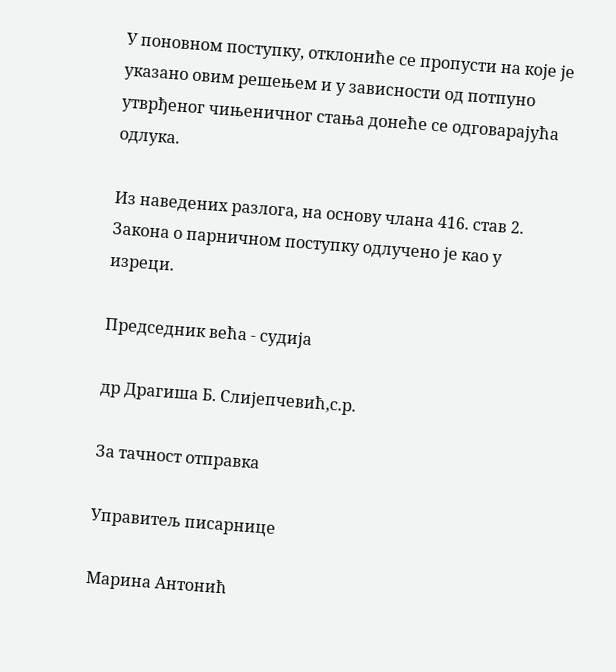У поновном поступку, отклониће се пропусти на које је указано овим решењем и у зависности од потпуно утврђеног чињеничног стања донеће се одговарајућа одлука.

Из наведених разлога, на основу члана 416. став 2. Закона о парничном поступку одлучено је као у изреци.

Председник већа - судија

др Драгиша Б. Слијепчевић,с.р.

За тачност отправка

Управитељ писарнице

Марина Антонић